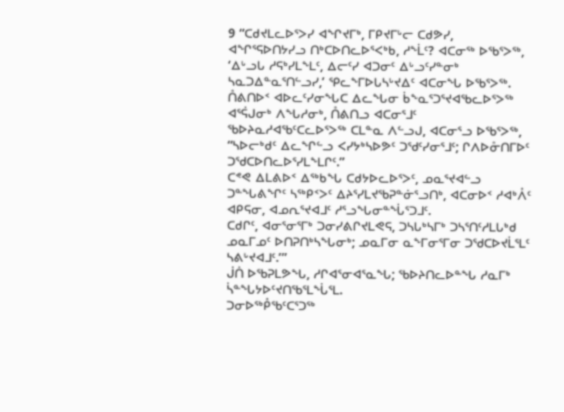9 “ᑕᑯᔪᒪᓚᐅᕐᐳᓯ ᐊᖏᔪᒥᒃ, ᒥᑭᔪᒥᒡᓕ ᑕᑯᕗᓯ, ᐊᖏᕐᕋᐅᑎᔭᓯᓗ ᑎᒃᑕᐅᑎᓚᐅᕐᐸᒃᑲ, ᓱᖕᒫᑦ? ᐊᑕᓂᖅ ᐅᖃᕐᐳᖅ, ‘ᐃᒡᓗᒐ ᓱᕋᒃᓯᒪᖕᒪᑦ, ᐃᓕᑦᓯ ᐊᑐᓂᑦ ᐃᒡᓗᑦᓯᓐᓂᒃ ᓴᓇᑐᐃᓐᓇᕐᑎᓪᓗᓯ,’ ᕿᓚᖕᒥᐅᒐᓴᒡᔪᐃᑦ ᐊᑕᓂᖓ ᐅᖃᕐᐳᖅ.
ᑍᕕᑎᐅᑉ ᐊᐅᓚᑦᓯᓂᖓᑕ ᐃᓚᖓᓂ ᑳᖕᓇᕐᑐᕐᔪᐊᖃᓚᐅᕐᐳᖅ ᐊᕐᕌᒍᓂᒃ ᐱᖓᓱᓂᒃ, ᑍᕕᑎᓗ ᐊᑕᓂᕐᒧᑦ ᖃᐅᔨᓇᓱᐊᖃᑦᑕᓚᐅᕐᐳᖅ ᑕᒪᓐᓇ ᐱᓪᓗᒍ, ᐊᑕᓂᕐᓗ ᐅᖃᕐᐳᖅ, “ᓴᐅᓕᒃᑯᑦ ᐃᓚᖏᓪᓗ ᐸᓯᔭᒃᓴᐅᕗᑦ ᑐᖁᑦᓯᓂᕐᒧᑦ; ᒋᐱᐅᓁᑎᒥᐅᑦ ᑐᖁᑕᐅᑎᓚᐅᕐᓯᒪᖕᒪᒋᑦ.”
ᑕᕝᕙ ᐃᒪᕕᐅᑉ ᐃᖅᑲᖓ ᑕᑯᔭᐅᓚᐅᕐᐳᑦ, ᓄᓇᕐᔪᐊᓪᓗ ᑐᓐᖓᕕᖏᑦ ᓴᖅᑭᑉᐳᑦ ᐃᔨᕐᓯᒪᔪᖃᕈᓐᓃᕐᓗᑎᒃ, ᐊᑕᓂᐅᑉ ᓱᐊᒃᐰᑦ ᐊᑭᕋᓂ, ᐊᓄᕆᕐᔪᐊᒧᑦ ᓱᕐᓗᖓᓂᓐᖔᕐᑐᒧᑦ.
ᑕᑯᒋᑦ, ᐊᓂᕐᓂᕐᒥᒃ ᑐᓂᓯᕕᒋᔪᒪᕙᕋ, ᑐᓴᒐᒃᓴᒥᒃ ᑐᓴᕐᑎᑦᓱᒪᒐᒃᑯ ᓄᓇᒥᓄᑦ ᐅᑎᕈᑎᒃᓴᖓᓂᒃ; ᓄᓇᒥᓂ ᓇᖕᒥᓂᕐᒥᓂ ᑐᖁᑕᐅᔪᒫᕐᒪᑦ ᓴᕕᒡᔪᐊᒧᑦ.’”
ᒎᑏ ᐅᖃᕈᒪᕗᖓ, ᓱᒋᐊᕐᓂᐊᕐᓇᖓ; ᖃᐅᔨᑎᓚᐅᓐᖓ ᓱᓇᒥᒃ ᓵᓐᖓᔭᐅᑦᔪᑎᖃᕐᒪᖔᕐᒪ.
ᑐᓂᐅᖅᑬᖃᑦᑕᕐᑐᖅ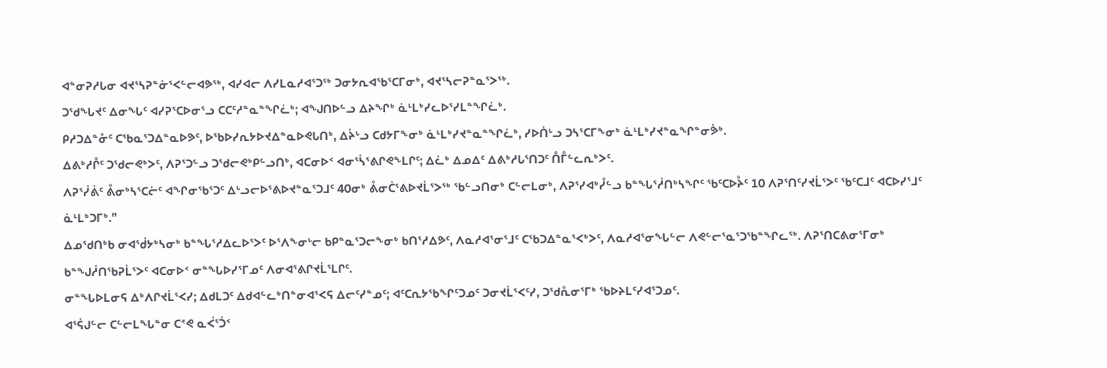ᐊᓐᓂᕈᓱᒐᓂ ᐊᔪᕐᓴᕈᓐᓃᕐᐸᓪᓕᐊᕗᖅ, ᐊᓯᐊᓕ ᐱᓯᒪᓇᓱᐊᕐᑐᖅ ᑐᓂᔭᕆᐊᖃᕐᑕᒥᓂᒃ, ᐊᔪᕐᓴᓕᕈᓐᓇᕐᐳᖅ.
ᑐᖁᖓᔪᑦ ᐃᓂᖓᑦ ᐊᓯᕈᕐᑕᐅᓂᕐᓗ ᑕᑕᑦᓱᓐᓇᓐᖏᓛᒃ; ᐊᖑᑎᐅᓪᓗ ᐃᔨᖏᒃ ᓈᒻᒪᒃᓯᓚᐅᕐᓯᒪᓐᖏᓛᒃ.
ᑭᓱᑐᐃᓐᓁᑦ ᑕᖃᓇᕐᑐᐃᓐᓇᐅᕗᑦ, ᐅᖃᐅᓯᕆᔭᐅᔪᐃᓐᓇᐅᕙᒐᑎᒃ, ᐃᔩᒡᓗ ᑕᑯᔭᒥᖕᓂᒃ ᓈᒻᒪᒃᓯᔪᓐᓇᓐᖏᓛᒃ, ᓯᐅᑏᒡᓗ ᑐᓴᕐᑕᒥᖕᓂᒃ ᓈᒻᒪᒃᓯᔪᓐᓇᖏᓐᓂᕘᒃ.
ᐃᕕᒃᓱᒊᑦ ᑐᖁᓕᕙᒃᐳᑦ, ᐱᕈᕐᑐᓪᓗ ᑐᖁᓕᕙᒃᑭᓪᓗᑎᒃ, ᐊᑕᓂᐅᑉ ᐊᓂᕐᓵᕐᕕᒋᕙᖕᒪᒋᑦ; ᐃᓛᒃ ᐃᓄᐃᑦ ᐃᕕᒃᓱᒐᕐᑎᑐᑦ ᑍᒤᓪᓚᕆᒃᐳᑦ.
ᐱᕈᕐᓰᕖᑦ ᕔᓂᒃᓴᕐᑕᓖᑦ ᐊᖏᓂᖃᕐᑐᑦ ᐃᒡᓗᓕᐅᕐᕕᐅᔪᓐᓇᕐᑐᒧᑦ 40ᓂᒃ ᕔᓂᑖᕐᕕᐅᔪᒫᕐᐳᖅ ᖃᓪᓗᑎᓂᒃ ᑕᓪᓕᒪᓂᒃ, ᐱᕈᕐᓯᐊᒃᓮᓪᓗ ᑲᓐᖓᕐᓲᑎᒃᓴᖏᑦ ᖃᑦᑕᐅᔧᑦ 10 ᐱᕈᕐᑎᑦᓯᔪᒫᕐᐳᑦ ᖃᑦᑕᒧᑦ ᐊᑕᐅᓯᕐᒧᑦ ᓈᒻᒪᒃᑐᒥᒃ.”
ᐃᓄᖁᑎᒃᑲ ᓂᐊᖂᔭᒃᓴᓂᒃ ᑲᓐᖓᕐᓱᐃᓚᐅᕐᐳᑦ ᐅᕐᐱᖕᓂᒡᓕ ᑲᑭᓐᓇᕐᑐᓕᖕᓂᒃ ᑲᑎᕐᓱᐃᕗᑦ, ᐱᓇᓱᐊᕐᓂᕐᒧᑦ ᑕᖃᑐᐃᓐᓇᕐᐸᒃᐳᑦ, ᐱᓇᓱᐊᕐᓂᖓᓪᓕ ᐱᕙᓪᓕᕐᓇᕐᑐᖃᓐᖏᓚᖅ. ᐱᕈᕐᑎᑕᕕᓂᕐᒥᓂᒃ ᑲᓐᖑᓲᑎᖃᕈᒫᕐᐳᑦ ᐊᑕᓂᐅᑉ ᓂᓐᖓᐅᓯᕐᒥᓄᑦ ᐱᓂᐊᕐᕕᒋᔪᒫᕐᒪᒋᑦ.
ᓂᓐᖓᐅᒪᓂᕋ ᐃᒃᐱᒋᔪᒫᕐᐸᓯ; ᐃᑯᒪᑐᑦ ᐃᑯᐊᓪᓚᒃᑎᓐᓂᐊᕐᐸᕋ ᐃᓕᑦᓯᓐᓄᑦ; ᐊᑦᑕᕆᔭᖃᖏᑦᑐᓄᑦ ᑐᓂᔪᒫᕐᐸᑦᓯ, ᑐᖁᕅᓂᕐᒥᒃ ᖃᐅᔨᒪᑦᓯᐊᕐᑐᓄᑦ.
ᐊᕐᕌᒍᓪᓕ ᑕᓪᓕᒪᖓᓐᓂ ᑕᕝᕙ ᓇᐹᕐᑑᑉ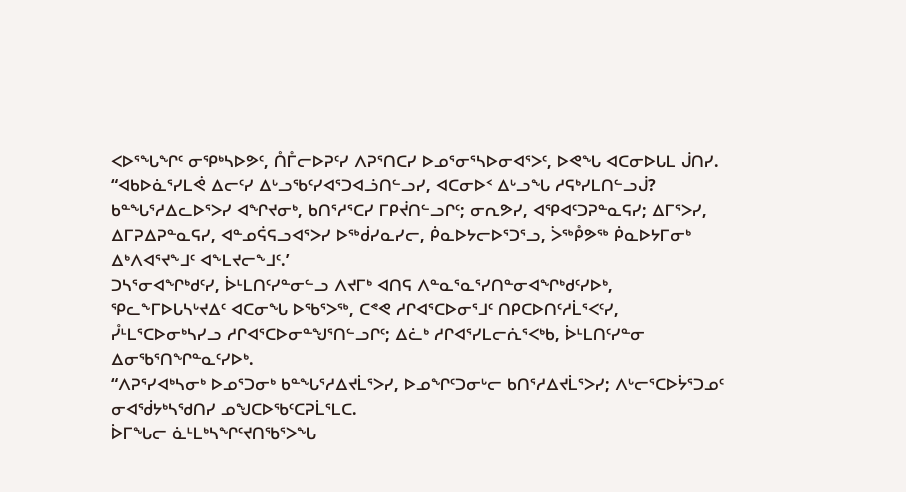ᐸᐅᕐᖓᖏᑦ ᓂᕿᒃᓴᐅᕗᑦ, ᑍᒤᓕᐅᕈᑦᓯ ᐱᕈᕐᑎᑕᓯ ᐅᓄᕐᓂᕐᓴᐅᓂᐊᕐᐳᑦ, ᐅᕙᖓ ᐊᑕᓂᐅᒐᒪ ᒎᑎᓯ.
“ᐊᑲᐅᓈᕐᓯᒪᕚ ᐃᓕᑦᓯ ᐃᒡᓗᖃᑦᓯᐊᕐᑐᐊᓘᑎᓪᓗᓯ, ᐊᑕᓂᐅᑉ ᐃᒡᓗᖓ ᓱᕋᒃᓯᒪᑎᓪᓗᒎ?
ᑲᓐᖓᕐᓱᐃᓚᐅᕐᐳᓯ ᐊᖏᔪᓂᒃ, ᑲᑎᕐᓱᕐᑕᓯ ᒥᑭᔫᑎᓪᓗᒋᑦ; ᓂᕆᕗᓯ, ᐊᕿᐊᑦᑐᕈᓐᓇᕋᓯ; ᐃᒥᕐᐳᓯ, ᐃᒥᕈᐃᕈᓐᓇᕋᓯ, ᐊᓐᓄᕌᕋᓗᐊᕐᐳᓯ ᐅᖅᑰᓯᓇᓯᓕ, ᑮᓇᐅᔭᓕᐅᕐᑐᕐᓗ, ᐴᖅᑬᕗᖅ ᑮᓇᐅᔭᒥᓂᒃ ᐃᒃᐱᐊᕐᔪᖕᒧᑦ ᐊᖕᒪᔪᓕᖕᒧᑦ.’
ᑐᓴᕐᓂᐊᖏᒃᑯᑦᓯ, ᐆᒻᒪᑎᑦᓯᓐᓂᓪᓗ ᐱᔪᒥᒃ ᐊᑎᕋ ᐱᓐᓇᕐᓇᕐᓯᑎᓐᓂᐊᖏᒃᑯᑦᓯᐅᒃ, ᕿᓚᖕᒥᐅᒐᓴᒡᔪᐃᑦ ᐊᑕᓂᖓ ᐅᖃᕐᐳᖅ, ᑕᕝᕙ ᓱᒋᐊᕐᑕᐅᓂᕐᒧᑦ ᑎᑭᑕᐅᑎᑦᓱᒫᕐᐸᑦᓯ, ᓮᒻᒪᕐᑕᐅᓂᒃᓴᓯᓗ ᓱᒋᐊᕐᑕᐅᓂᓐᖑᕐᑎᓪᓗᒋᑦ; ᐃᓛᒃ ᓱᒋᐊᕐᓯᒪᓕᕇᕐᐸᒃᑲ, ᐆᒻᒪᑎᑦᓯᓐᓂ ᐃᓂᖃᕐᑎᖏᓐᓇᑦᓯᐅᒃ.
“ᐱᕈᕐᓯᐊᒃᓴᓂᒃ ᐅᓄᕐᑐᓂᒃ ᑲᓐᖓᕐᓱᐃᔪᒫᕐᐳᓯ, ᐅᓄᖏᑦᑐᓂᒡᓕ ᑲᑎᕐᓱᐃᔪᒫᕐᐳᓯ; ᐱᒡᓕᕐᑕᐅᔮᕐᑐᓄᑦ ᓂᐊᖂᔭᒃᓴᖁᑎᓯ ᓄᖑᑕᐅᖃᑦᑕᕈᒫᕐᒪᑕ.
ᐆᒥᖓᓕ ᓈᒻᒪᒃᓴᖏᑦᔪᑎᖃᕐᐳᖓ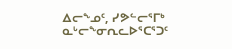ᐃᓕᖕᓄᑦ, ᓯᕗᓪᓕᕐᒥᒃ ᓇᒡᓕᖕᓂᕆᓚᐅᕐᑕᕐᑐᑦ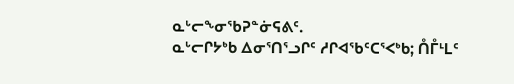ᓇᒡᓕᖕᓂᖃᕈᓐᓃᕋᕕᑦ.
ᓇᒡᓕᒋᔭᒃᑲ ᐃᓂᕐᑎᕐᓗᒋᑦ ᓱᒋᐊᖃᑦᑕᕐᐸᒃᑲ; ᑍᒤᒻᒪᑦ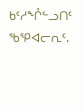ᑲᑦᓱᖕᒊᓪᓗᑎᑦ ᖃᕿᐊᓕᕆᑦ.